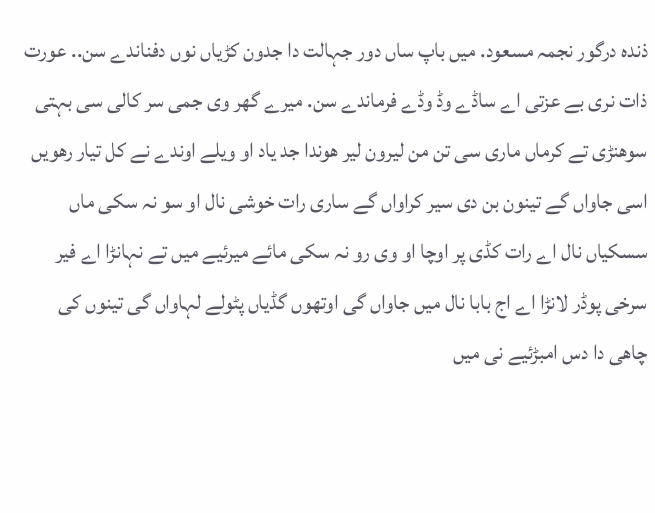ذندہ درگور نجمہ مسعود. میں باپ ساں دور جہالت دا جدون کڑیاں نوں دفناندے سن.. عورت ذات نری بے عزتی اے ساڈے وڈ وڈے فرماندے سن. میرے گهر وی جمی سر کالی سی بہتی سوهنڑی تے کرماں ماری سی تن من لیرون لیر هوندا جد یاد او ویلے اوندے نے کل تیار رهویں اسی جاواں گے تینون بن دی سیر کراواں گے ساری رات خوشی نال او سو نہ سکی ماں سسکیاں نال اے رات کڈی پر اوچا او وی رو نہ سکی مائے میرئیے میں تے نہانڑا اے فیر سرخی پوڈر لانڑا اے اج بابا نال میں جاواں گی اوتهوں گڈیاں پٹولے لہاواں گی تینوں کی چاهی دا دس امبڑئیے نی میں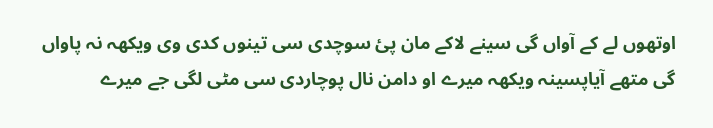اوتهوں لے کے آواں گی سینے لاکے مان پئ سوچدی سی تینوں کدی وی ویکهہ نہ پاواں گی متهے آیاپسینہ ویکهہ میرے او دامن نال پوچاردی سی مٹی لگی جے میرے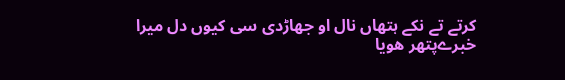کرتے تے نکے ہتهاں نال او جهاڑدی سی کیوں دل میرا خبرےپتهر هویا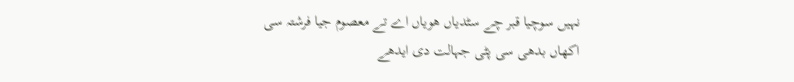نہیں سوچیا قبر چے سٹدیاں هویاں اے تے معصوم جیا فرشتہ سی اکهاں بدهی سی پٹی جہالت دی ایدهے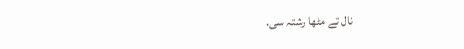نال تے مٹها رشتہ سی.